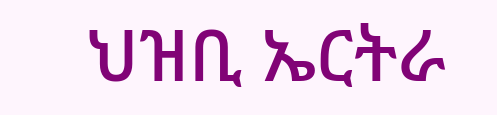ህዝቢ ኤርትራ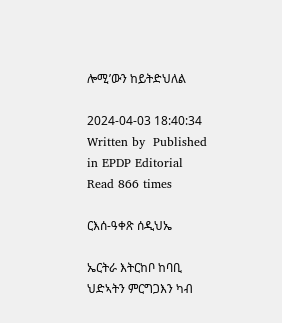ሎሚ’ውን ከይትድህለል

2024-04-03 18:40:34 Written by  Published in EPDP Editorial Read 866 times

ርእሰ-ዓቀጽ ሰዲህኤ

ኤርትራ እትርከቦ ከባቢ ህድኣትን ምርግጋእን ካብ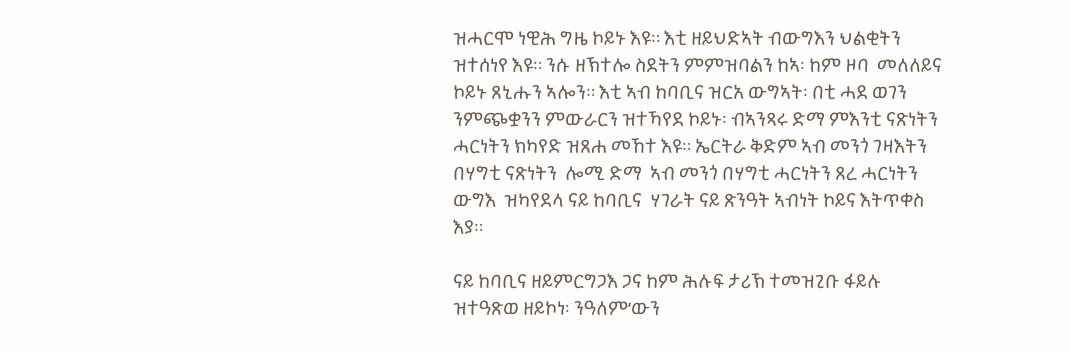ዝሓርሞ ነዊሕ ግዜ ኮይኑ እዩ። እቲ ዘይህድኣት ብውግእን ህልቂትን ዝተሰነየ እዩ። ንሱ ዘኽተሎ ስደትን ምምዝባልን ከኣ፡ ከም ዞባ  መለለይና ኮይኑ ጸኒሑን ኣሎን። እቲ ኣብ ከባቢና ዝርአ ውግኣት፡ በቲ ሓደ ወገን ንምጭቋንን ምውራርን ዝተኻየደ ኮይኑ፡ ብኣንጻሩ ድማ ምእንቲ ናጽነትን ሓርነትን ክካየድ ዝጸሐ መኸተ እዩ። ኤርትራ ቅድም ኣብ መንጎ ገዛእትን በሃግቲ ናጽነትን  ሎሚ ድማ  ኣብ መንጎ በሃግቲ ሓርነትን ጸረ ሓርነትን  ውግእ  ዝካየደላ ናይ ከባቢና  ሃገራት ናይ ጽንዓት ኣብነት ኮይና እትጥቀስ እያ።

ናይ ከባቢና ዘይምርግጋእ ጋና ከም ሕሉፍ ታሪኽ ተመዝጊቡ ፋይሉ ዝተዓጽወ ዘይኮነ፡ ንዓለም’ውን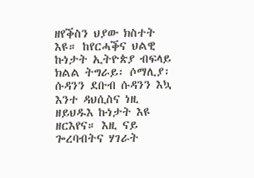ዘየቕስን ህያው ክስተት እዩ። ከየርሓቕና ህልዊ ኩነታት ኢትዮጵያ ብፍላይ ክልል ትግራይ፡ ሶማሊያ፡ ሱዳንን ደቡብ ሱዳንን እኳ እንተ ዳህሲስና ነዚ ዘይህዱእ ኩነታት እዩ ዘርእየና። እዚ ናይ ጐረባብትና ሃገራት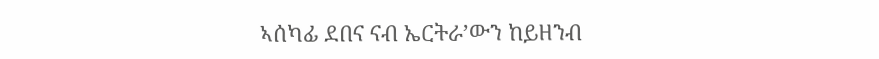ኣሰካፊ ደበና ናብ ኤርትራ’ውን ከይዘንብ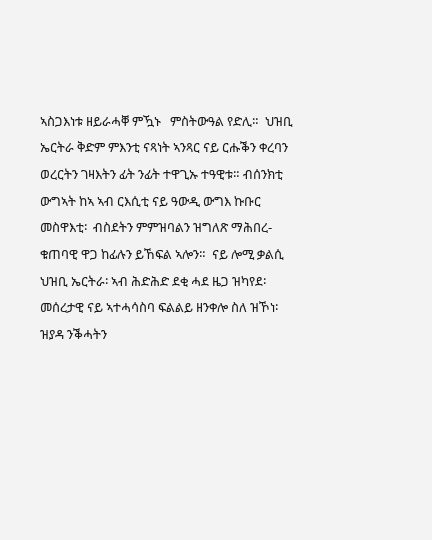ኣስጋእነቱ ዘይራሓቐ ምዃኑ   ምስትውዓል የድሊ።  ህዝቢ ኤርትራ ቅድም ምእንቲ ናጻነት ኣንጻር ናይ ርሑቕን ቀረባን ወረርትን ገዛእትን ፊት ንፊት ተዋጊኡ ተዓዊቱ። ብሰንክቲ ውግኣት ከኣ ኣብ ርእሲቲ ናይ ዓውዲ ውግእ ኩቡር መስዋእቲ፡  ብስደትን ምምዝባልን ዝግለጽ ማሕበረ-ቁጠባዊ ዋጋ ከፊሉን ይኸፍል ኣሎን።  ናይ ሎሚ ቃልሲ ህዝቢ ኤርትራ፡ ኣብ ሕድሕድ ደቂ ሓደ ዜጋ ዝካየደ፡ መሰረታዊ ናይ ኣተሓሳስባ ፍልልይ ዘንቀሎ ስለ ዝኾነ፡ ዝያዳ ንቕሓትን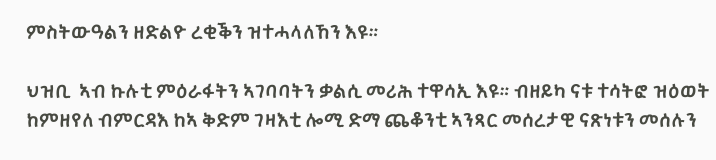ምስትውዓልን ዘድልዮ ረቂቕን ዝተሓላለኸን እዩ።

ህዝቢ  ኣብ ኩሉቲ ምዕራፋትን ኣገባባትን ቃልሲ መሪሕ ተዋሳኢ እዩ። ብዘይካ ናቱ ተሳትፎ ዝዕወት ከምዘየለ ብምርዳእ ከኣ ቅድም ገዛእቲ ሎሚ ድማ ጨቆንቲ ኣንጻር መሰረታዊ ናጽነቱን መሰሉን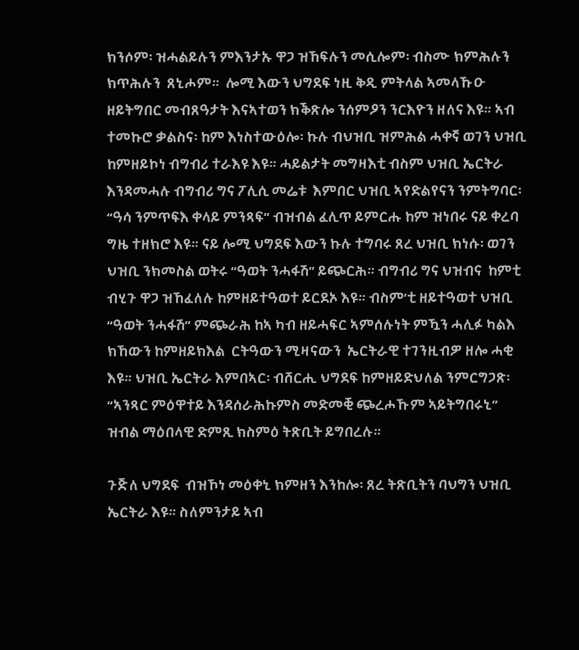ክንሶም፡ ዝሓልይሉን ምእንታኡ ዋጋ ዝኸፍሉን መሲሎም፡ ብስሙ ክምሕሉን ክጥሕሉን  ጸኒሖም።  ሎሚ እውን ህግደፍ ነዚ ቅዲ ምትላል ኣመላኹዑ ዘይትግበር መብጸዓታት እናኣተወን ክቕጽሎ ንሰምዖን ንርእዮን ዘለና እዩ። ኣብ ተመኩሮ ቃልስና፡ ከም እነስተውዕሎ፡ ኩሉ ብህዝቢ ዝምሕል ሓቀኛ ወገን ህዝቢ ከምዘይኮነ ብግብሪ ተራእዩ እዩ። ሓይልታት መግዛእቲ ብስም ህዝቢ ኤርትራ እንዳመሓሉ ብግብሪ ግና ፖሊሲ መሬቱ  እምበር ህዝቢ ኣየድልየናን ንምትግባር፡ “ዓሳ ንምጥፍእ ቀላይ ምንጻፍ” ብዝብል ፈሊጥ ይምርሑ ከም ዝነበሩ ናይ ቀረባ ግዜ ተዘክሮ እዩ። ናይ ሎሚ ህግደፍ እውን ኩሉ ተግባሩ ጸረ ህዝቢ ክነሱ፡ ወገን ህዝቢ ንክመስል ወትሩ “ዓወት ንሓፋሽ” ይጭርሕ። ብግብሪ ግና ህዝብና  ከምቲ  ብሂጉ ዋጋ ዝኸፈለሉ ከምዘይተዓወተ ይርደኦ እዩ። ብስም’ቲ ዘይተዓወተ ህዝቢ “ዓወት ንሓፋሽ” ምጭራሕ ከኣ ካብ ዘይሓፍር ኣምሰሉነት ምዃን ሓሊፉ ካልእ ክኸውን ከምዘይክእል  ርትዓውን ሚዛናውን  ኤርትራዊ ተገንዚብዎ ዘሎ ሓቂ እዩ። ህዝቢ ኤርትራ እምበኣር፡ ብሸርሒ ህግደፍ ከምዘይድህለል ንምርግጋጽ፡ “ኣንጻር ምዕዋተይ እንዳሰራሕኩምስ መድመቒ ጭረሖኹም ኣይትግበሩኒ”  ዝብል ማዕበላዊ ድምጺ ክስምዕ ትጽቢት ይግበረሉ።

ጉጅለ ህግደፍ  ብዝኾነ መዕቀኒ ክምዘን እንከሎ፡ ጸረ ትጽቢትን ባህግን ህዝቢ ኤርትራ እዩ። ስለምንታይ ኣብ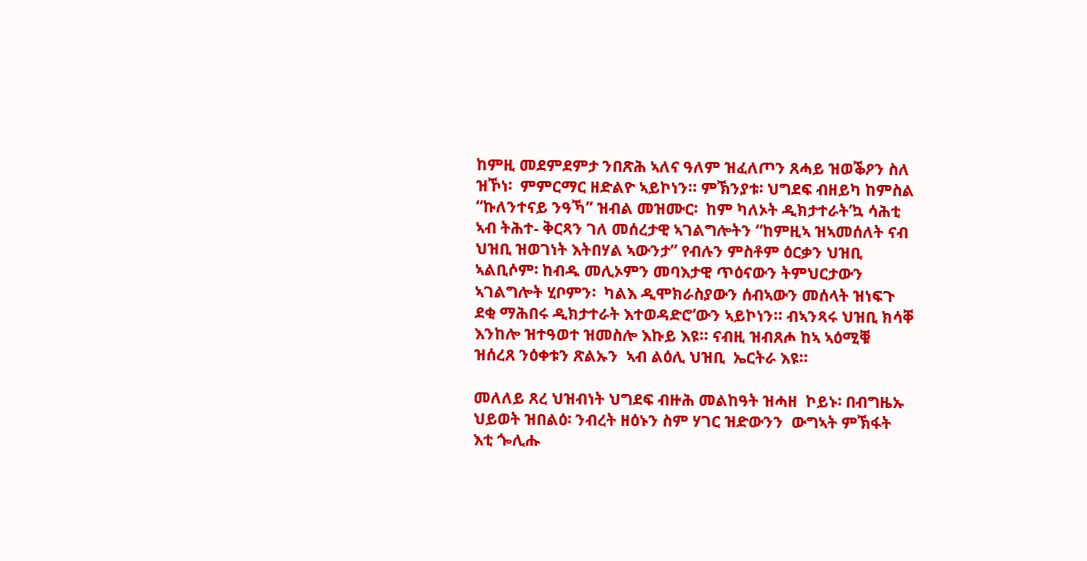ከምዚ መደምደምታ ንበጽሕ ኣለና ዓለም ዝፈለጦን ጸሓይ ዝወቕዖን ስለ ዝኾነ፡  ምምርማር ዘድልዮ ኣይኮነን። ምኽንያቱ፡ ህግደፍ ብዘይካ ከምስል “ኩለንተናይ ንዓኻ” ዝብል መዝሙር፡  ከም ካለኦት ዲክታተራት’ኳ ሳሕቲ ኣብ ትሕተ- ቅርጻን ገለ መሰረታዊ ኣገልግሎትን “ከምዚኣ ዝኣመሰለት ናብ ህዝቢ ዝወገነት እትበሃል ኣውንታ” የብሉን ምስቶም ዕርቃን ህዝቢ ኣልቢሶም፡ ከብዱ መሊኦምን መባእታዊ ጥዕናውን ትምህርታውን ኣገልግሎት ሂቦምን፡  ካልእ ዲሞክራስያውን ሰብኣውን መሰላት ዝነፍጉ ደቂ ማሕበሩ ዲክታተራት እተወዳድሮ’ውን ኣይኮነን። ብኣንጻሩ ህዝቢ ክሳቐ እንከሎ ዝተዓወተ ዝመስሎ እኩይ እዩ። ናብዚ ዝብጸሖ ከኣ ኣዕሚቑ ዝሰረጸ ንዕቀቱን ጽልኡን  ኣብ ልዕሊ ህዝቢ  ኤርትራ እዩ።

መለለይ ጸረ ህዝብነት ህግደፍ ብዙሕ መልከዓት ዝሓዘ  ኮይኑ፡ በብግዜኡ ህይወት ዝበልዕ፡ ንብረት ዘዕኑን ስም ሃገር ዝድውንን  ውግኣት ምኽፋት እቲ ጐሊሑ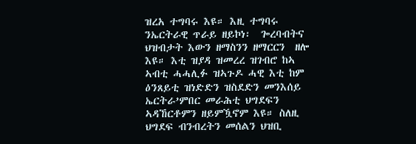ዝረአ ተግባሩ እዩ። እዚ ተግባሩ ንኤርትራዊ ጥራይ ዘይኮነ፡  ጐረባብትና ህዝብታት እውን ዘማስንን ዘማርርን  ዘሎ  እዩ። እቲ ዝያዳ ዝመረረ ዝገብሮ ከኣ ኣብቲ ሓሓሊፉ ዝኣጉዶ ሓዊ እቲ ከም ዕንጸይቲ ዝነድድን ዝስደድን መንእሰይ ኤርትራ’ምበር መራሕቲ ህግደፍን ኣዳኸርቶምን ዘይምዃኖም እዩ። ስለዚ ህግደፍ ብንብረትን መሰልን ህዝቢ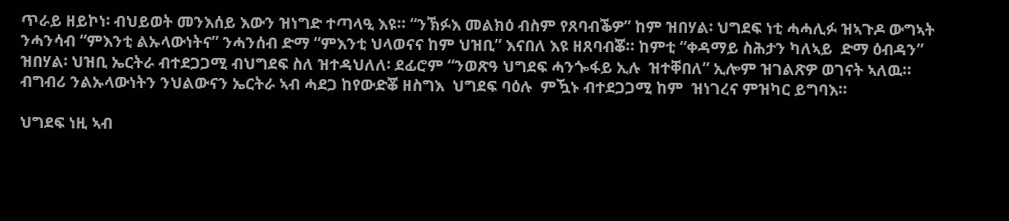ጥራይ ዘይኮነ፡ ብህይወት መንእሰይ እውን ዝነግድ ተጣላዒ እዩ። “ንኽፉእ መልክዕ ብስም የጸባብቕዎ” ከም ዝበሃል፡ ህግደፍ ነቲ ሓሓሊፉ ዝኣጉዶ ውግኣት ንሓንሳብ “ምእንቲ ልኡላውነትና” ንሓንሰብ ድማ “ምእንቲ ህላወናና ከም ህዝቢ” እናበለ እዩ ዘጸባብቖ። ከምቲ “ቀዳማይ ስሕታን ካለኣይ  ድማ ዕብዳን” ዝበሃል፡ ህዝቢ ኤርትራ ብተደጋጋሚ ብህግደፍ ስለ ዝተዳህለለ፡ ደፊሮም “ንወጽዓ ህግደፍ ሓንጐፋይ ኢሉ  ዝተቐበለ” ኢሎም ዝገልጽዎ ወገናት ኣለዉ። ብግብሪ ንልኡላውነትን ንህልውናን ኤርትራ ኣብ ሓደጋ ከየውድቖ ዘስግእ  ህግደፍ ባዕሉ  ምዃኑ ብተደጋጋሚ ከም  ዝነገረና ምዝካር ይግባእ።

ህግደፍ ነዚ ኣብ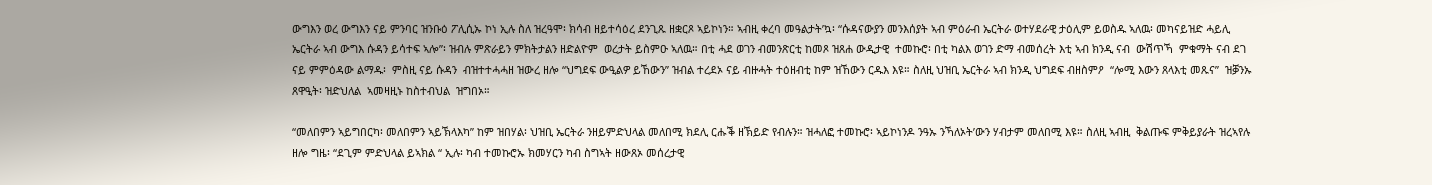ውግእን ወረ ውግእን ናይ ምንባር ዝንቡዕ ፖሊሲኡ ኮነ ኢሉ ስለ ዝረዓሞ፡ ክሳብ ዘይተሳዕረ ደንጊጹ ዘቋርጾ ኣይኮነን። ኣብዚ ቀረባ መዓልታት’ኳ፡ “ሱዳናውያን መንእሰያት ኣብ ምዕራብ ኤርትራ ወተሃደራዊ ታዕሊም ይወስዱ ኣለዉ፡ መካናይዝድ ሓይሊ ኤርትራ ኣብ ውግእ ሱዳን ይሳተፍ ኣሎ”፡ ዝብሉ ምጽራይን ምክትታልን ዘድልዮም  ወረታት ይስምዑ ኣለዉ። በቲ ሓደ ወገን ብመንጽርቲ ከመጾ ዝጸሐ ውዲታዊ  ተመኩሮ፡ በቲ ካልእ ወገን ድማ ብመሰረት እቲ ኣብ ክንዲ ናብ  ውሽጥኻ  ምቁማት ናብ ደገ ናይ ምምዕዳው ልማዱ፡  ምስዚ ናይ ሱዳን  ብዝተተሓሓዘ ዝውረ ዘሎ “ህግደፍ ውዒልዎ ይኸውን” ዝብል ተረደኦ ናይ ብዙሓት ተዕዘብቲ ከም ዝኸውን ርዱእ እዩ። ስለዚ ህዝቢ ኤርትራ ኣብ ክንዲ ህግደፍ ብዘስምዖ  “ሎሚ እውን ጸላእቲ መጹና”  ዝቓንኡ ጸዋዒት፡ ዝድህለል  ኣመዛዚኑ ከስተብህል  ዝግበኦ።

“መለበምን ኣይግበርካ፡ መለበምን ኣይኽላእካ” ከም ዝበሃል፡ ህዝቢ ኤርትራ ንዘይምድህላል መለበሚ ክደሊ ርሑቕ ዘኽይድ የብሉን። ዝሓለፎ ተመኩሮ፡ ኣይኮነንዶ ንዓኡ ንኻለኦት’ውን ሃብታም መለበሚ እዩ። ስለዚ ኣብዚ  ቅልጡፍ ምቅይያራት ዝረኣየሉ ዘሎ ግዜ፡ “ደጊም ምድህላል ይኣክል “ ኢሉ፡ ካብ ተመኩሮኡ ክመሃርን ካብ ስግኣት ዘውጸኦ መሰረታዊ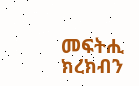መፍትሒ ክረክብን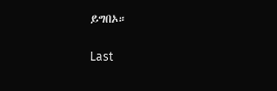ይግበኦ።

Last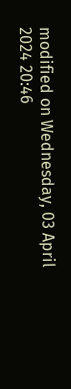modified on Wednesday, 03 April 2024 20:46